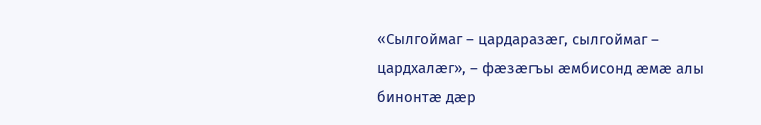«Сылгоймаг – цардаразæг, сылгоймаг – цардхалæг», – фæзæгъы æмбисонд æмæ алы бинонтæ дæр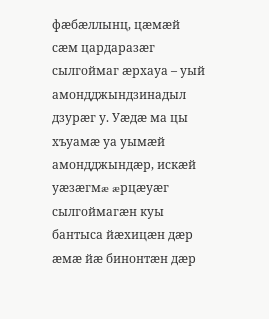фæбæллынц, цæмæй сæм цардаразæг сылгоймаг æрхауа – уый амондджындзинадыл дзурæг у. Уæдæ ма цы хъуамæ уа уымæй амондджындæр, искæй уæзæгмæ æрцæуæг сылгоймагæн куы бантыса йæхицæн дæр æмæ йæ бинонтæн дæр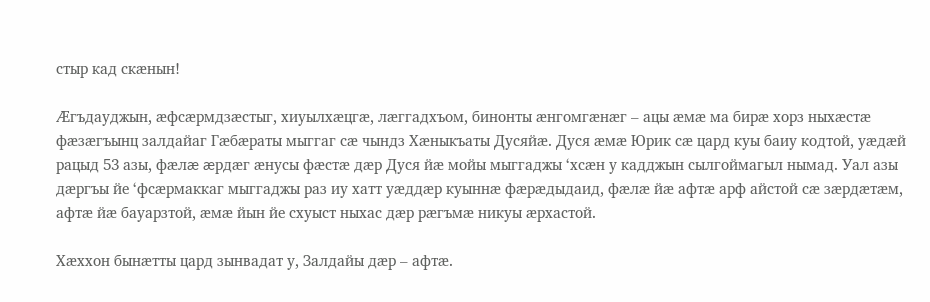стыр кад скæнын!

Æгъдауджын, æфсæрмдзæстыг, хиуылхæцгæ, лæггадхъом, бинонты æнгомгæнæг – ацы æмæ ма бирæ хорз ныхæстæ фæзæгъынц залдайаг Гæбæраты мыггаг сæ чындз Хæныкъаты Дусяйæ. Дуся æмæ Юрик сæ цард куы баиу кодтой, уæдæй рацыд 53 азы, фæлæ æрдæг æнусы фæстæ дæр Дуся йæ мойы мыггаджы ‘хсæн у кадджын сылгоймагыл нымад. Уал азы дæргъы йе ‘фсæрмаккаг мыггаджы раз иу хатт уæддæр куыннæ фæрæдыдаид, фæлæ йæ афтæ арф айстой сæ зæрдæтæм, афтæ йæ бауарзтой, æмæ йын йе схуыст ныхас дæр рæгъмæ никуы æрхастой.

Хæххон бынæтты цард зынвадат у, Залдайы дæр – афтæ.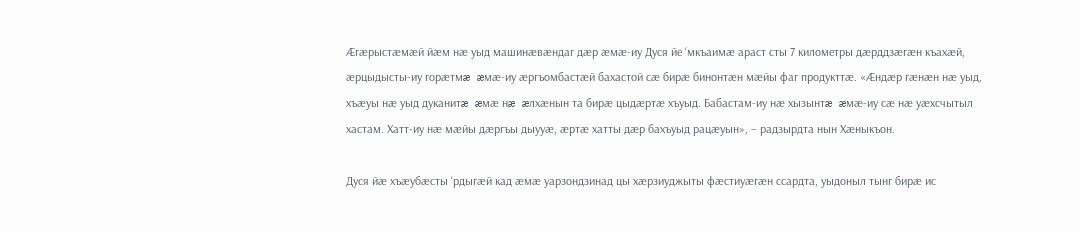Æгæрыстæмæй йæм нæ уыд машинæвæндаг дæр æмæ-иу Дуся йе ‘мкъаимæ араст сты 7 километры дæрддзæгæн къахæй, æрцыдысты-иу горæтмæ æмæ-иу æргъомбастæй бахастой сæ бирæ бинонтæн мæйы фаг продукттæ. «Æндæр гæнæн нæ уыд, хъæуы нæ уыд дуканитæ æмæ нæ æлхæнын та бирæ цыдæртæ хъуыд. Бабастам-иу нæ хызынтæ æмæ-иу сæ нæ уæхсчытыл хастам. Хатт-иу нæ мæйы дæргъы дыууæ, æртæ хатты дæр бахъуыд рацæуын», – радзырдта нын Хæныкъон.

Дуся йæ хъæубæсты ‘рдыгæй кад æмæ уарзондзинад цы хæрзиуджыты фæстиуæгæн ссардта, уыдоныл тынг бирæ ис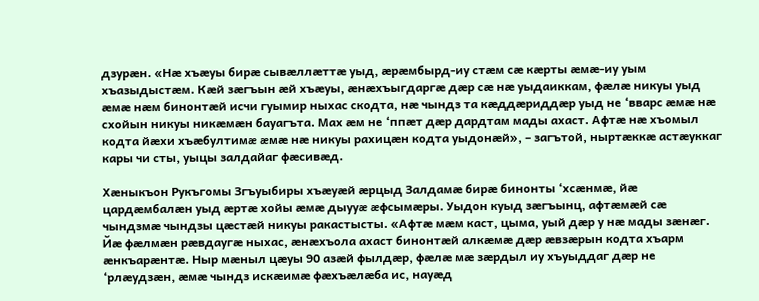дзурæн. «Нæ хъæуы бирæ сывæллæттæ уыд, æрæмбырд-иу стæм сæ кæрты æмæ-иу уым хъазыдыстæм. Кæй зæгъын æй хъæуы, æнæхъыгдаргæ дæр сæ нæ уыдаиккам, фæлæ никуы уыд æмæ нæм бинонтæй исчи гуымир ныхас скодта, нæ чындз та кæддæриддæр уыд не ‘вварс æмæ нæ схойын никуы никæмæн бауагъта. Мах æм не ‘ппæт дæр дардтам мады ахаст. Афтæ нæ хъомыл кодта йæхи хъæбултимæ æмæ нæ никуы рахицæн кодта уыдонæй», – загътой, ныртæккæ астæуккаг кары чи сты, уыцы залдайаг фæсивæд.

Хæныкъон Рукъгомы Згъуыбиры хъæуæй æрцыд Залдамæ бирæ бинонты ‘хсæнмæ, йæ цардæмбалæн уыд æртæ хойы æмæ дыууæ æфсымæры. Уыдон куыд зæгъынц, афтæмæй сæ чындзмæ чындзы цæстæй никуы ракастысты. «Афтæ мæм каст, цыма, уый дæр у нæ мады зæнæг. Йæ фæлмæн рæвдаугæ ныхас, æнæхъола ахаст бинонтæй алкæмæ дæр æвзæрын кодта хъарм æнкъарæнтæ. Ныр мæныл цæуы 90 азæй фылдæр, фæлæ мæ зæрдыл иу хъуыддаг дæр не ‘рлæудзæн, æмæ чындз искæимæ фæхъæлæба ис, науæд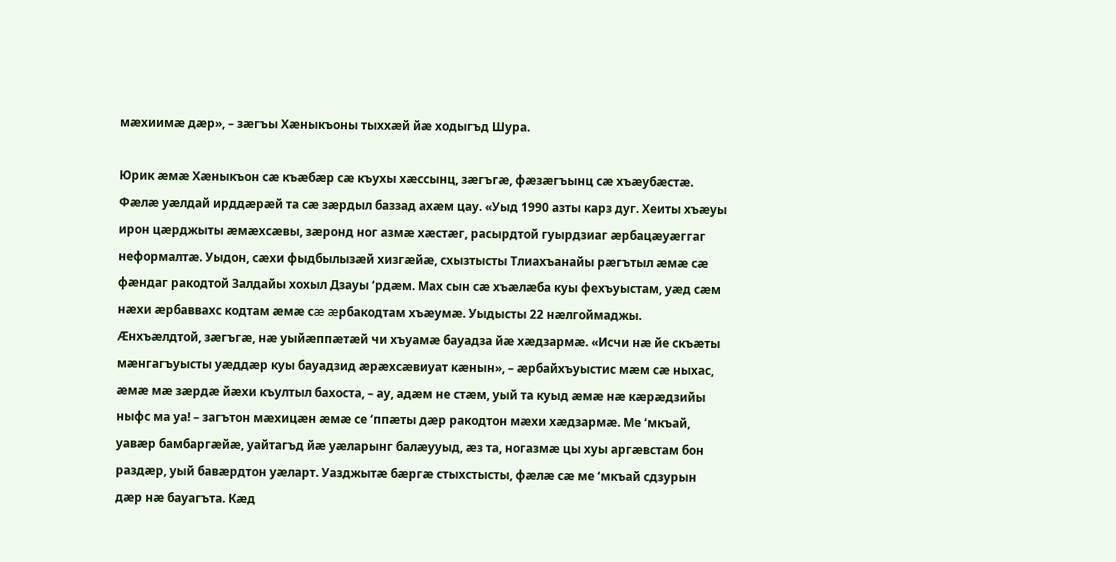мæхиимæ дæр», – зæгъы Хæныкъоны тыххæй йæ ходыгъд Шура.

Юрик æмæ Хæныкъон сæ къæбæр сæ къухы хæссынц, зæгъгæ, фæзæгъынц сæ хъæубæстæ. Фæлæ уæлдай ирддæрæй та сæ зæрдыл баззад ахæм цау. «Уыд 1990 азты карз дуг. Хеиты хъæуы ирон цæрджыты æмæхсæвы, зæронд ног азмæ хæстæг, расырдтой гуырдзиаг æрбацæуæггаг неформалтæ. Уыдон, сæхи фыдбылызæй хизгæйæ, схызтысты Тлиахъанайы рæгътыл æмæ сæ фæндаг ракодтой Залдайы хохыл Дзауы ‘рдæм. Мах сын сæ хъæлæба куы фехъуыстам, уæд сæм нæхи æрбаввахс кодтам æмæ сæ æрбакодтам хъæумæ. Уыдысты 22 нæлгоймаджы. Æнхъæлдтой, зæгъгæ, нæ уыйæппæтæй чи хъуамæ бауадза йæ хæдзармæ. «Исчи нæ йе скъæты мæнгагъуысты уæддæр куы бауадзид æрæхсæвиуат кæнын», – æрбайхъуыстис мæм сæ ныхас, æмæ мæ зæрдæ йæхи къултыл бахоста, – ау, адæм не стæм, уый та куыд æмæ нæ кæрæдзийы ныфс ма уа! – загътон мæхицæн æмæ се ‘ппæты дæр ракодтон мæхи хæдзармæ. Ме ‘мкъай, уавæр бамбаргæйæ, уайтагъд йæ уæларынг балæууыд, æз та, ногазмæ цы хуы аргæвстам бон раздæр, уый бавæрдтон уæларт. Уазджытæ бæргæ стыхстысты, фæлæ сæ ме ‘мкъай сдзурын дæр нæ бауагъта. Кæд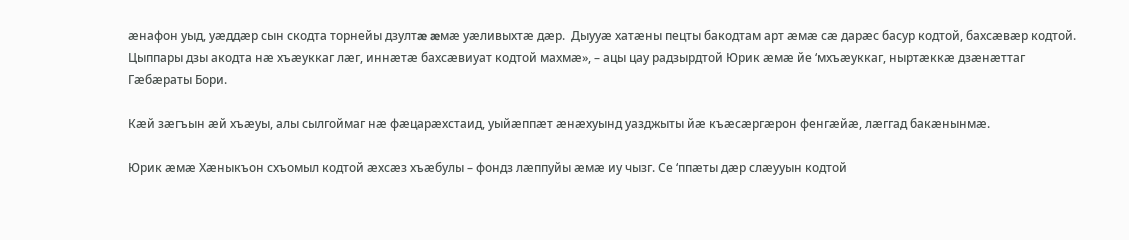æнафон уыд, уæддæр сын скодта торнейы дзултæ æмæ уæливыхтæ дæр.  Дыууæ хатæны пецты бакодтам арт æмæ сæ дарæс басур кодтой, бахсæвæр кодтой. Цыппары дзы акодта нæ хъæуккаг лæг, иннæтæ бахсæвиуат кодтой махмæ», – ацы цау радзырдтой Юрик æмæ йе ‘мхъæуккаг, ныртæккæ дзæнæттаг Гæбæраты Бори.

Кæй зæгъын æй хъæуы, алы сылгоймаг нæ фæцарæхстаид, уыйæппæт æнæхуынд уазджыты йæ къæсæргæрон фенгæйæ, лæггад бакæнынмæ.

Юрик æмæ Хæныкъон схъомыл кодтой æхсæз хъæбулы – фондз лæппуйы æмæ иу чызг. Се ‘ппæты дæр слæууын кодтой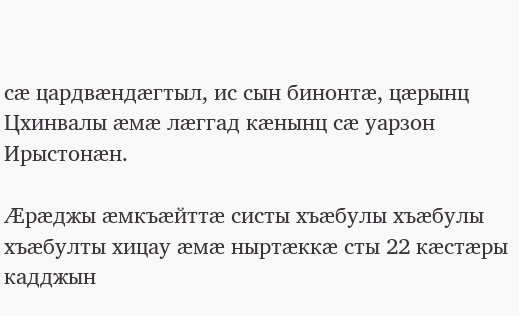сæ цардвæндæгтыл, ис сын бинонтæ, цæрынц Цхинвалы æмæ лæггад кæнынц сæ уарзон Ирыстонæн.

Æрæджы æмкъæйттæ систы хъæбулы хъæбулы хъæбулты хицау æмæ ныртæккæ сты 22 кæстæры кадджын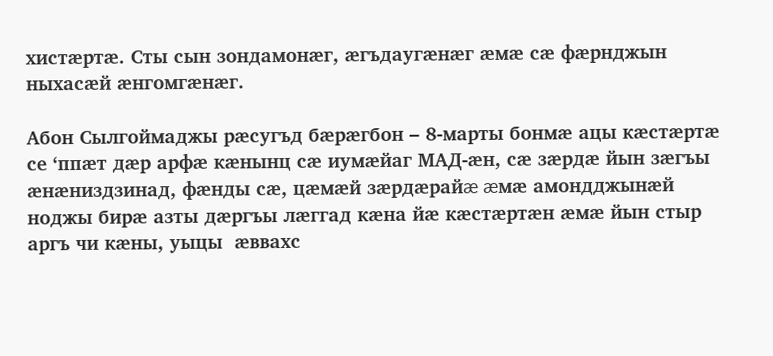хистæртæ. Сты сын зондамонæг, æгъдаугæнæг æмæ сæ фæрнджын ныхасæй æнгомгæнæг.

Абон Сылгоймаджы рæсугъд бæрæгбон – 8-марты бонмæ ацы кæстæртæ се ‘ппæт дæр арфæ кæнынц сæ иумæйаг МАД-æн, сæ зæрдæ йын зæгъы æнæниздзинад, фæнды сæ, цæмæй зæрдæрайæ æмæ амондджынæй ноджы бирæ азты дæргъы лæггад кæна йæ кæстæртæн æмæ йын стыр аргъ чи кæны, уыцы  æввахс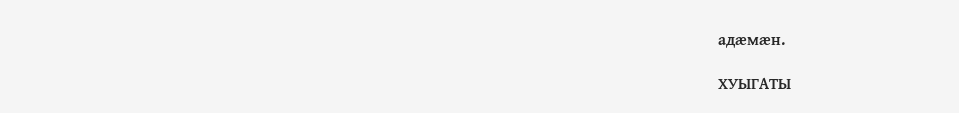адæмæн.

ХУЫГАТЫ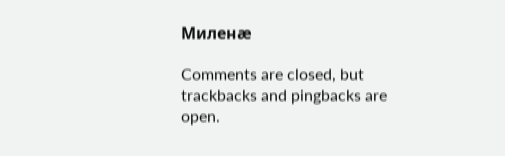Миленæ

Comments are closed, but trackbacks and pingbacks are open.